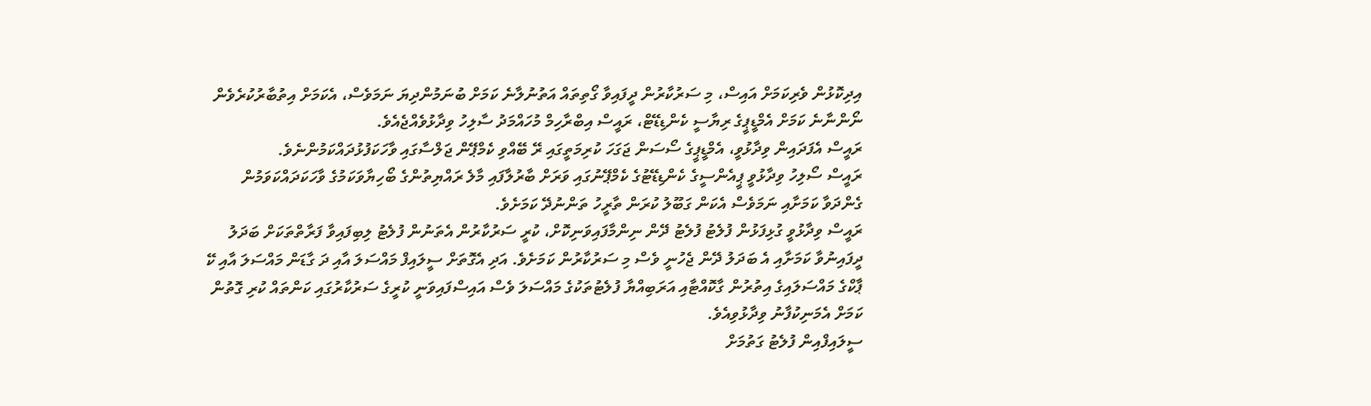އިދިކޮޅުން ވެރިކަމަށް އައިސް، މި ސަރުކާރުން ދީފައިވާ ގޯތިތައް އަތުނުލާނެ ކަމަށް ބުނަމުންދިޔަ ނަމަވެސް، އެކަމަށް އިތުބާރުކުރެވެން ނޯންނާނެ ކަމަށް އެމްޑީޕީގެ ރިޔާސީ ކެންޑިޑޭޓް، ރައީސް އިބްރާހިމް މުހައްމަދު ސާލިހު ވިދާޅުވެއްޖެއެވެ.
ރައީސް އެފަދައިން ވިދާޅުވީ، އެމްޑީޕީގެ ސޯސަން ޖަގަހަ ކުރިމަތީގައި ރޭ ބޭއްވި ކެމްޕޭން ޖަލްސާގައި ވާހަކަފުޅުދައްކަމުންނެވެ.
ރައީސް ސޯލިހު ވިދާޅުވީ ޕީއެންސީގެ ކެންޑިޑޭޓުގެ ކެމްޕޭނުގައި ވަރަށް ބާރުލާފައި މާލެ ރައްޔިތުންގެ ބޯހިޔާވަކަމުގެ ވާހަކަދައްކަވަމުން ގެންދަވާ ކަމަށާއި ނަމަވެސް އެކަން ގަބޫލު ކުރަން ތާރީހު ތަންނުދޭ ކަމަށެވެ.
ރައީސް ވިދާޅުވީ ގުޅިފަޅުން ފުލެޓު ފުލެޓު ދޭން ނިންމާފައިވަނިކޮށް، ކުރީ ސަރުކާރުން އެތަނުން ފުލެޓު ލިބިފައިވާ ފަރާތްތަކަށް ބަދަލު ދީފައިނުވާ ކަމަށާއި އެ ބަދަލު ދޭން ޖެހުނީ ވެސް މި ސަރުކާރުން ކަމަށެވެ. އަދި އެގޮތަށް ސީލައިފް މައްސަލަ އާއި ދަ ގާޑަން މައްސަލަ އާއި ކޭ ޕާކްގެ މައްސަލައިގެ އިތުރުން ގާކޮއްޓާއި އަރަބިއްޔާ ފުލެޓުތަކުގެ މައްސަލަ ވެސް އައިސްފައިވަނީ ކުރީގެ ސަރުކާރުގައި ކަންތައް ކުރި ގޮތުން ކަމަށް އެމަނިކުފާނު ވިދާޅުވިއެވެ.
ސީލައިފްއިން ފުލެޓު ގަތުމަށް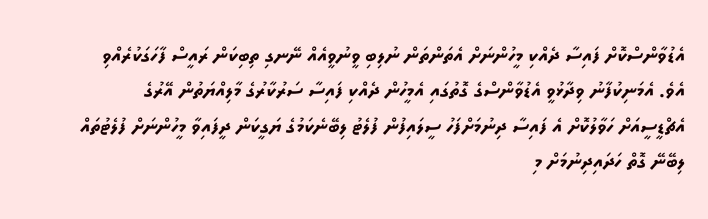އެޑުވާންސްކޮށް ފައިސާ ދެއްކި މީހުންނަށް އެތަންތަން ނުލިބި ވީނުވީއެއް ނޭނގި ތިބިކަން ރައީސް ފާހަގަކުރެއްވި އެވެ. އެމަނިކުފާނު ވިދާޅުވީ އެޑުވާންސްގެ ގޮތުގައި އެމީހުން ދެއްކި ފައިސާ ސަރުކާރުގެ މާލިއްޔަތުން އޭރުގެ އެޗްޑީސީއަށް ހަވާލުކޮށް އެ ފައިސާ ދިނުމަށްފަހު ސީލައިފުން ފުލެޓު ލިބޭނެކަމުގެ ޔަގީކަން ދީފައިވާ މީހުންނަށް ފުލެޓުތައް ލިބޭނޭ ގޮތް ހަދައިދިނުމަށް މި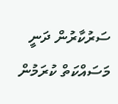ސަރުކާރުން ދަނީ މަސައްކަތް ކުރަމުން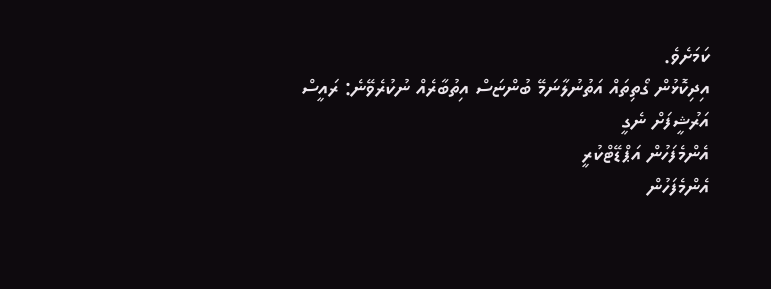ކަމަށެވެ.
އިދިކޮޅުން ގޯތިތައް އަތުނުލާނަމޭ ބުންޏަސް އިތުބާރެއް ނުކުރެވޭނެ: ރައީސް
އަރުޝީފަށް ނެގީ
އެންމެފަހުން އަޕްޑޭޓްކުރީ
އެންމެފަހުން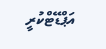އަޕްޑޭޓްކުރީ